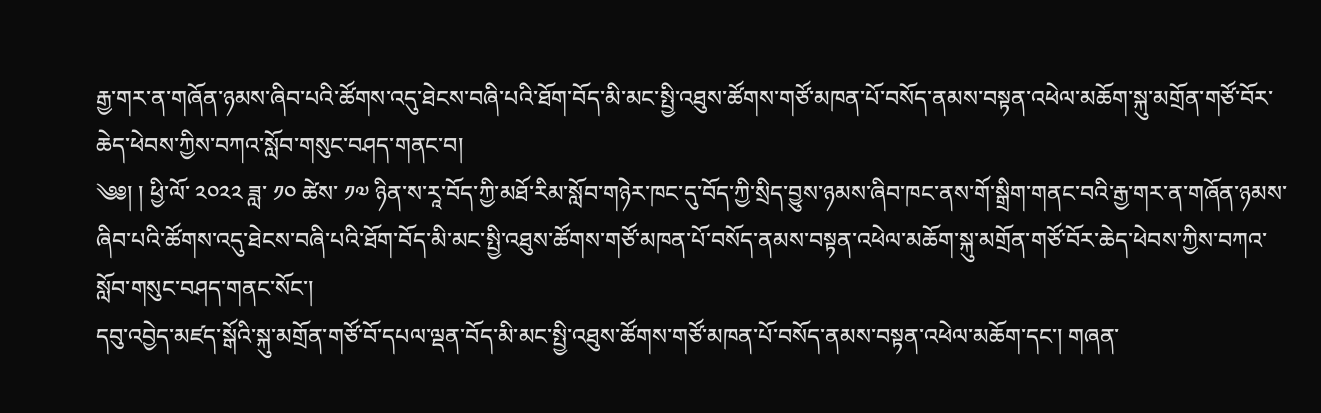རྒྱ་གར་ན་གཞོན་ཉམས་ཞིབ་པའི་ཚོགས་འདུ་ཐེངས་བཞི་པའི་ཐོག་བོད་མི་མང་སྤྱི་འཐུས་ཚོགས་གཙོ་མཁན་པོ་བསོད་ནམས་བསྟན་འཕེལ་མཆོག་སྐུ་མགྲོན་གཙོ་བོར་ཆེད་ཕེབས་ཀྱིས་བཀའ་སློབ་གསུང་བཤད་གནང་བ།
༄༅། ། ཕྱི་ལོ་ ༢༠༢༢ ཟླ་ ༡༠ ཚེས་ ༡༧ ཉིན་ས་རཱ་བོད་ཀྱི་མཐོ་རིམ་སློབ་གཉེར་ཁང་དུ་བོད་ཀྱི་སྲིད་བྱུས་ཉམས་ཞིབ་ཁང་ནས་གོ་སྒྲིག་གནང་བའི་རྒྱ་གར་ན་གཞོན་ཉམས་ཞིབ་པའི་ཚོགས་འདུ་ཐེངས་བཞི་པའི་ཐོག་བོད་མི་མང་སྤྱི་འཐུས་ཚོགས་གཙོ་མཁན་པོ་བསོད་ནམས་བསྟན་འཕེལ་མཆོག་སྐུ་མགྲོན་གཙོ་བོར་ཆེད་ཕེབས་ཀྱིས་བཀའ་སློབ་གསུང་བཤད་གནང་སོང་།
དབུ་འབྱེད་མཛད་སྒོའི་སྐུ་མགྲོན་གཙོ་བོ་དཔལ་ལྡན་བོད་མི་མང་སྤྱི་འཐུས་ཚོགས་གཙོ་མཁན་པོ་བསོད་ནམས་བསྟན་འཕེལ་མཆོག་དང་། གཞན་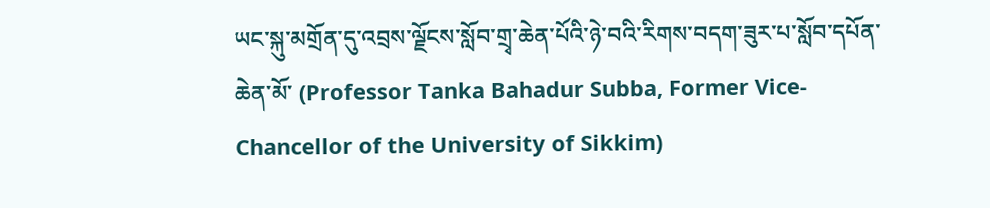ཡང་སྐུ་མགྲོན་དུ་འབྲས་ལྗོངས་སློབ་གྲྭ་ཆེན་པོའི་ཉེ་བའི་རིགས་བདག་ཟུར་པ་སློབ་དཔོན་ཆེན་མོ་ (Professor Tanka Bahadur Subba, Former Vice-Chancellor of the University of Sikkim)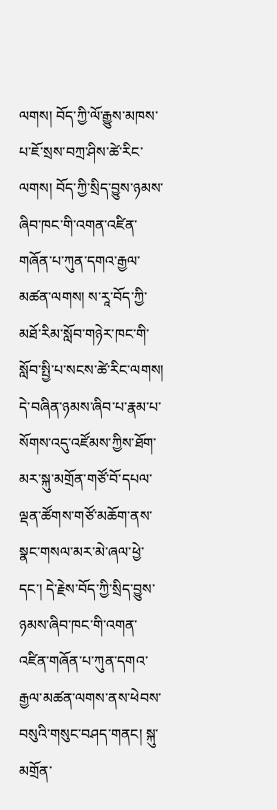ལགས། བོད་ཀྱི་ལོ་རྒྱུས་མཁས་པ་ཇོ་སྲས་བཀྲ་ཤིས་ཚེ་རིང་ལགས། བོད་ཀྱི་སྲིད་བྱུས་ཉམས་ཞིབ་ཁང་གི་འགན་འཛིན་གཞོན་པ་ཀུན་དགའ་རྒྱལ་མཚན་ལགས། ས་རཱ་བོད་ཀྱི་མཐོ་རིམ་སློབ་གཉེར་ཁང་གི་སློབ་སྤྱི་པ་སངས་ཚེ་རིང་ལགས། དེ་བཞིན་ཉམས་ཞིབ་པ་རྣམ་པ་སོགས་འདུ་འཛོམས་ཀྱིས་ཐོག་མར་སྐུ་མགྲོན་གཙོ་བོ་དཔལ་ལྡན་ཚོགས་གཙོ་མཆོག་ནས་སྣང་གསལ་མར་མེ་ཞལ་ཕྱེ་དང་། དེ་རྗེས་བོད་ཀྱི་སྲིད་བྱུས་ཉམས་ཞིབ་ཁང་གི་འགན་འཛིན་གཞོན་པ་ཀུན་དགའ་རྒྱལ་མཚན་ལགས་ནས་ཕེབས་བསུའི་གསུང་བཤད་གནང། སྐུ་མགྲོན་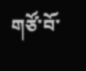གཙོ་བོ་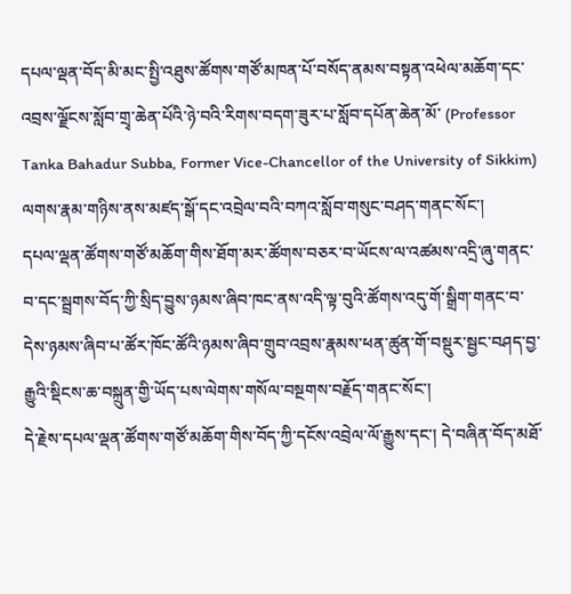དཔལ་ལྡན་བོད་མི་མང་སྤྱི་འཐུས་ཚོགས་གཙོ་མཁན་པོ་བསོད་ནམས་བསྟན་འཕེལ་མཆོག་དང་འབྲས་ལྗོངས་སློབ་གྲྭ་ཆེན་པོའི་ཉེ་བའི་རིགས་བདག་ཟུར་པ་སློབ་དཔོན་ཆེན་མོ་ (Professor Tanka Bahadur Subba, Former Vice-Chancellor of the University of Sikkim) ལགས་རྣམ་གཉིས་ནས་མཛད་སྒོ་དང་འབྲེལ་བའི་བཀའ་སློབ་གསུང་བཤད་གནང་སོང་།
དཔལ་ལྡན་ཚོགས་གཙོ་མཆོག་གིས་ཐོག་མར་ཚོགས་བཅར་བ་ཡོངས་ལ་འཚམས་འདྲི་ཞུ་གནང་བ་དང་སྦྲགས་བོད་ཀྱི་སྲིད་བྱུས་ཉམས་ཞིབ་ཁང་ནས་འདི་ལྟ་བུའི་ཚོགས་འདུ་གོ་སྒྲིག་གནང་བ་དེས་ཉམས་ཞིབ་པ་ཚོར་ཁོང་ཚོའི་ཉམས་ཞིབ་གྲུབ་འབྲས་རྣམས་ཕན་ཚུན་གོ་བསྡུར་སྦྱང་བཤད་བྱ་རྒྱུའི་སྡིངས་ཆ་བསྐྲུན་གྱི་ཡོད་པས་ལེགས་གསོལ་བསྔགས་བརྗོད་གནང་སོང་།
དེ་རྗེས་དཔལ་ལྡན་ཚོགས་གཙོ་མཆོག་གིས་བོད་ཀྱི་དངོས་འབྲེལ་ལོ་རྒྱུས་དང་། དེ་བཞིན་བོད་མཐོ་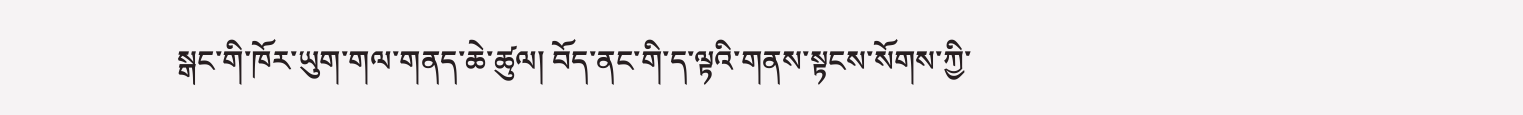སྒང་གི་ཁོར་ཡུག་གལ་གནད་ཆེ་ཚུལ། བོད་ནང་གི་ད་ལྟའི་གནས་སྟངས་སོགས་ཀྱི་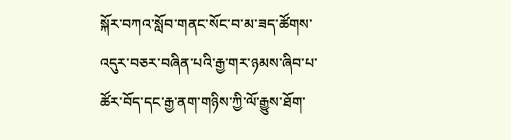སྐོར་བཀའ་སློབ་གནང་སོང་བ་མ་ཟད་ཚོགས་འདུར་བཅར་བཞིན་པའི་རྒྱ་གར་ཉམས་ཞིབ་པ་ཚོར་བོད་དང་རྒྱ་ནག་གཉིས་ཀྱི་ལོ་རྒྱུས་ཐོག་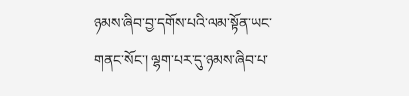ཉམས་ཞིབ་བྱ་དགོས་པའི་ལམ་སྟོན་ཡང་གནང་སོང་། ལྷག་པར་དུ་ཉམས་ཞིབ་པ་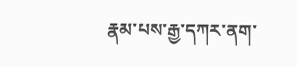རྣམ་པས་རྒྱ་དཀར་ནག་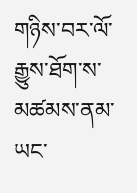གཉིས་བར་ལོ་རྒྱུས་ཐོག་ས་མཚམས་ནམ་ཡང་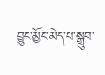བྱུང་མྱོང་མེད་པ་སྒྲུབ་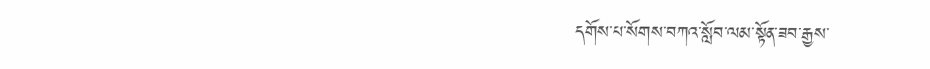དགོས་པ་སོགས་བཀའ་སློབ་ལམ་སྟོན་ཟབ་རྒྱས་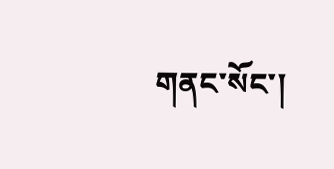གནང་སོང་།